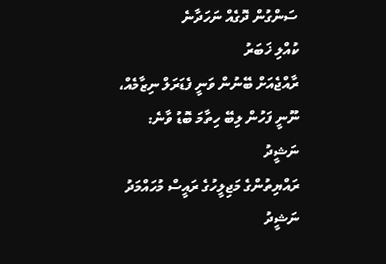ސަންގުން ދޮގެއް ނަހަދާނެ
ކުއްލި ޚަބަރު
ރާއްޖެއަށް ބޭނުން ވަނީ ފެޑަރަލް ނިޒާމެއް، ނޫނީ ފަހުން ލިބޭ ހިތާމަ ބޮޑު ވާނެ: ނަޝީދު
ރައްޔިތުންގެ މަޖިލީހުގެ ރައީސް މުހައްމަދު ނަޝީދު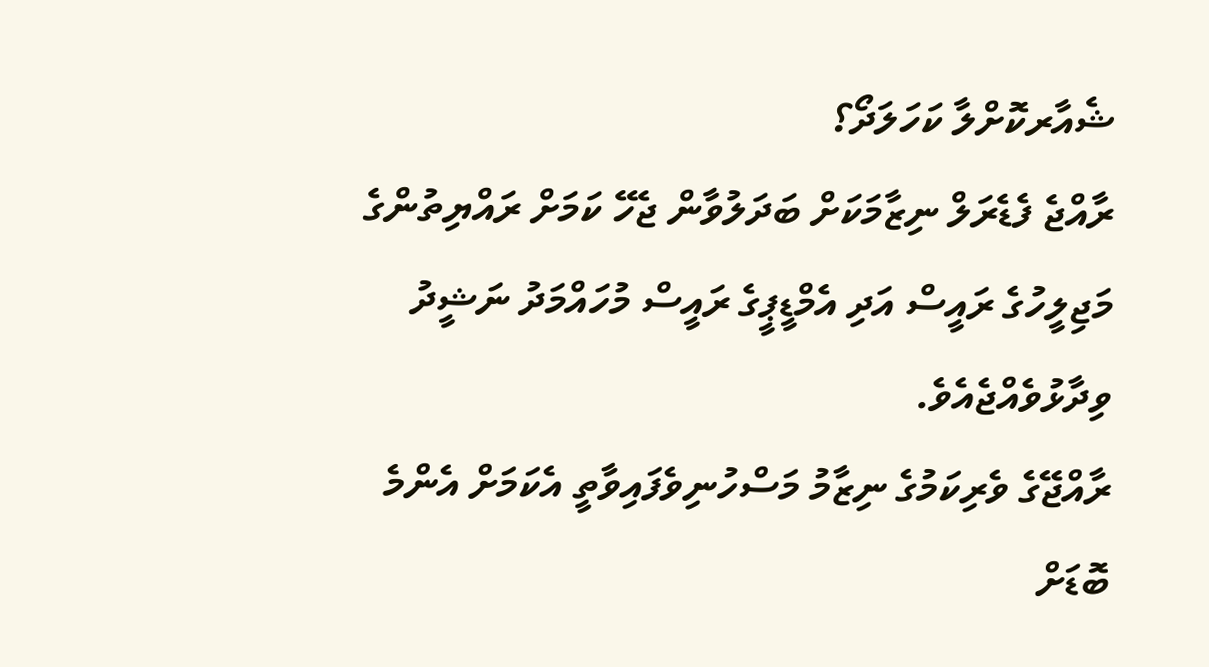ޝެއާރކޮށްލާ ކަހަލަދޯ؟
ރާއްޖެ ފެޑެރަލް ނިޒާމަކަށް ބަދަލުވާން ޖެހޭ ކަމަށް ރައްޔިތުންގެ މަޖިލީހުގެ ރައީސް އަދި އެމްޑީޕީގެ ރައީސް މުހައްމަދު ނަޝީދު ވިދާޅުވެއްޖެއެވެ.
ރާއްޖޭގެ ވެރިކަމުގެ ނިޒާމު މަސްހުނިވެފައިވާތީ އެކަމަށް އެންމެ ބޮޑަށް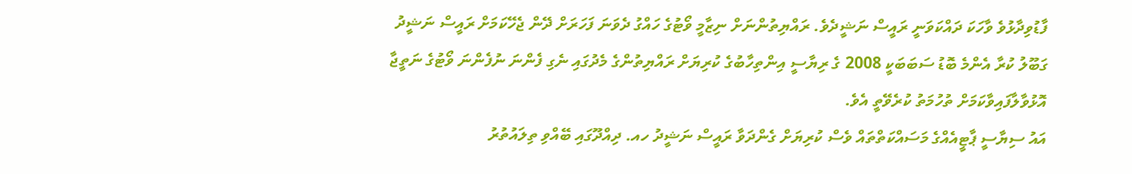ފާޑުވިދާޅުވެ ވާހަކަ ދައްކަވަނީ ރައީސް ނަޝީދެވެ. ރައްޔިތުންނަށް ނިޒާމީ ވޯޓުގެ ހައްގު ދެވަނަ ފަހަރަށް ދޭން ޖެހޭކަމަށް ރައީސް ނަޝީދު ގަބޫލު ކުރާ އެންމެ ބޮޑު ސަބަބަކީ 2008 ގެ ރިޔާސީ އިންތިހާބުގެ ކުރިޔަށް ރައްޔިތުންގެ މެދުގައި ނެގި ފެންނަ ނުފެންނަ ވޯޓުގެ ނަތީޖާ އޮޅުވާލާފައިވާކަމަށް ތުހުމަތު ކުރެވޭތީ އެވެ.
އައު ސިޔާސީ ޕާޓީއެއްގެ މަސައްކަތްތައް ވެސް ކުރިޔަށް ގެންދަވާ ރައީސް ނަޝީދު ހއ. ދިއްދޫގައި ބޭއްވި ތިލައުތުރު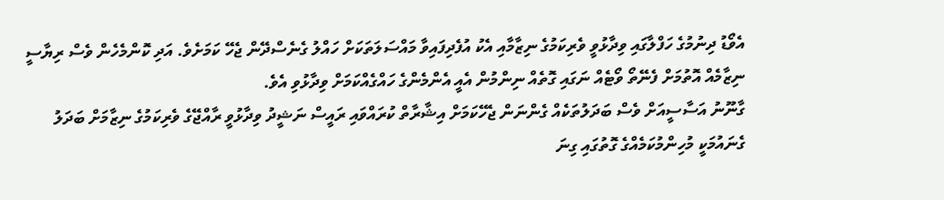އެވޯޑު ދިނުމުގެ ހަފްލާގައި ވިދާޅުވީ ވެރިކަމުގެ ނިޒާމާއި އެކު އުފެދިފައިވާ މައްސަލަތަކަށް ހައްލު ގެނެސްދޭން ޖެހޭ ކަމަށެވެ. އަދި ކޮންމެހެން ވެސް ރިޔާސީ ނިޒާމެއް އޮތުމަށް ފެނޭތޯ ވޯޓެއް ނަގައި ގޮތެއް ނިންމުން އެއީ އެންމެންގެ ހައްގެއްކަމަށް ވިދާޅުވި އެވެ.
ގާނޫނު އަސާސީއަށް ވެސް ބަދަލުތަކެއް ގެންނަން ޖެހޭކަމަށް އިޝާރާތް ކުރައްވައި ރައީސް ނަޝީދު ވިދާޅުވީ ރާއްޖޭގެ ވެރިކަމުގެ ނިޒާމަށް ބަދަލު ގެނައުމަކީ މުހިންމުކަމެއްގެ ގޮތުގައި ގިނަ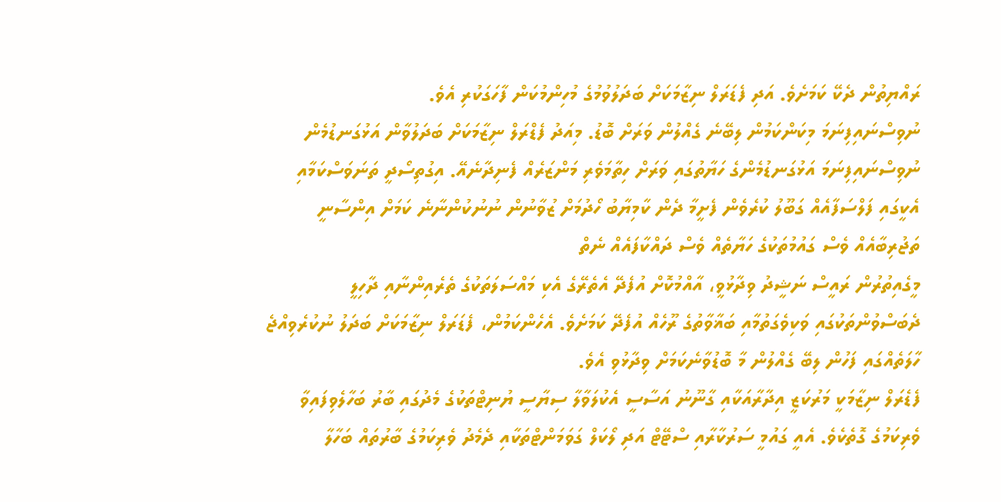ރައްޔިތުން ދެކޭ ކަމަށެވެ. އަދި ފެޑަރަލް ނިޒާމަކަށް ބަދަލުވުމުގެ މުހިންމުކަން ފާހަގަކުރި އެވެ.
ނުވިސްނައިފިނަމަ މިކަންކަމުން ލިބޭނެ ގެއްލުން ވަރަށް ބޮޑު. މިއަދު ފެޑްރަލް ނިޒާމަކަށް ބަދަލުވާން އަޅުގަނޑުމެން ނުވިސްނައިފިނަމަ އަޅުގަނޑުމެންގެ ހަޔާތުގައި ވަރަށް ހިތާމަވެރި މަންޒަރެއް ފެނިދާނެއޭ. އިގުތިސޯދީ ތަނަވަސްކަމާއި އެކީގައި ފަލްސަފާއެއް ގަބޫލު ކުރެވެން ފެށީމާ ދެން ކާމިޔާބު ހޯދުމަށް ޒުވާނުން ނުނުކުންނާނެ ކަމަށް އިންސާނީ ތަޖުރިބާއެއް ވެސް ގައުމުތަކުގެ ހަޔާތެއް ވެސް ދައްކާފައެއް ނެތް
މީގެއިތުރުން ރައީސް ނަޝީދު ވިދާޅުވީ، އާއްމުކޮށް އުފެދޭ އެތެރޭގެ އެކި މައްސަލަތަކުގެ ތެރެއިންނާއި ދާހިލީ ދެބަސްވުންތަކުގައި ވަކިވެގަތުމާއި ބަޣާވާތުގެ ރޫހެއް އުފެދޭ ކަމަށެވެ. އެހެންކަމުން، ފެޑަރަލް ނިޒާމަކަށް ބަދަލު ނުކުރެވިއްޖެ ހާލަތެއްގައި ފަހުން ލިބޭ ގެއްލުން މާ ބޮޑުވާނެކަމަށް ވިދާޅުވި އެވެ.
ފެޑެރަލް ނިޒާމަކީ މަރުކަޒީ އިދާރާއަކާއި ގާނޫނު އަސާސީ އެކުލަވާލާ ސިޔާސީ ޔުނިޓްތަކުގެ މެދުގައި ބާރު ބަހާލެވިފައިވާ ވެރިކަމުގެ ގޮތެކެވެ. އެއީ ގައުމީ ސަރުކާރާއި ސްޓޭޓް އަދި ލޯކަލް ގަވަމަންޓްތަކާއި ދެމެދު ވެރިކަމުގެ ބާރުތައް ބަހާލާ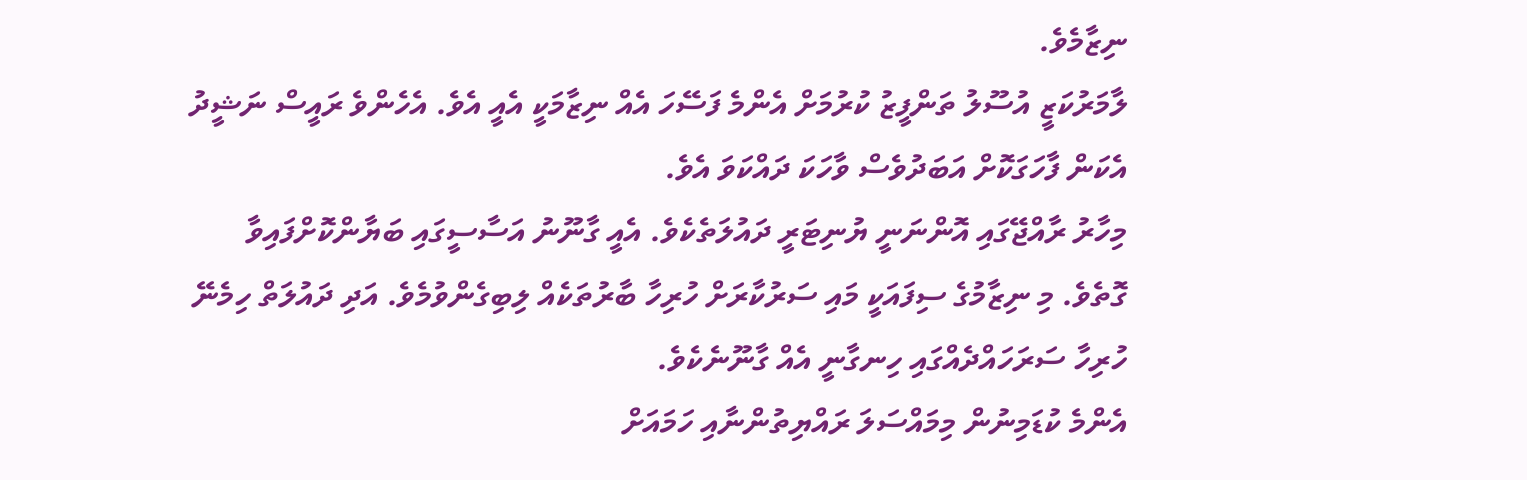ނިޒާމެވެ.
ލާމަރުކަޒީ އުސޫލު ތަންފީޒު ކުރުމަށް އެންމެ ފަސޭހަ އެއް ނިޒާމަކީ އެއީ އެވެ. އެހެންވެ ރައީސް ނަޝީދު އެކަން ފާހަގަކޮށް އަބަދުވެސް ވާހަކަ ދައްކަވަ އެވެ.
މިހާރު ރާއްޖޭގައި އޮންނަނީ ޔުނިޓަރީ ދައުލަތެކެވެ. އެއީ ގާނޫނު އަސާސީގައި ބަޔާންކޮށްފައިވާ ގޮތެވެ. މި ނިޒާމުގެ ސިފައަކީ މައި ސަރުކާރަށް ހުރިހާ ބާރުތަކެއް ލިބިގެންވުމެވެ. އަދި ދައުލަތް ހިމެނޭ ހުރިހާ ސަރަހައްދެއްގައި ހިނގާނީ އެއް ގާނޫނެކެވެ.
އެންމެ ކުޑަމިނުން މިމައްސަލަ ރައްޔިތުންނާއި ހަމައަށް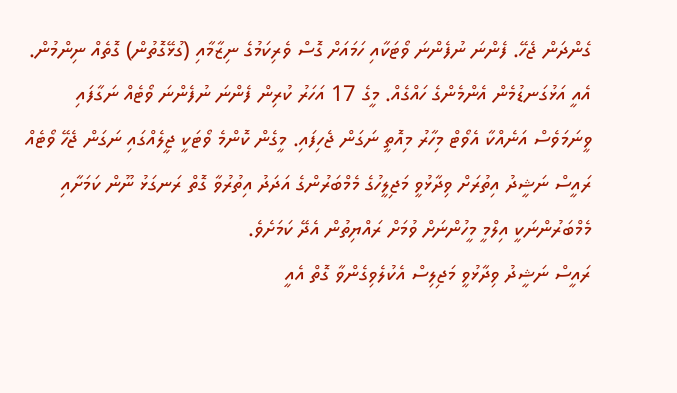ގެންދަން ޖެހޭ. ފެންނަ ނުފެންނަ ވޯޓަކާއި ހަމައަށް ގޮސް ވެރިކަމުގެ ނިޒާމާއި (ގުޅޭގޮތުން) ގޮތެއް ނިންމުން. އެއީ އަޅުގަނޑުމެން އެންމެންގެ ހައްގެއް. މީގެ 17 އަހަރު ކުރިން ފެންނަ ނުފެންނަ ވޯޓެއް ނަގާފައި ވީނަމަވެސް އަނެއްކާ އެވޯޓް މިހާރު މިއޮތީ ނަގަން ޖެހިފައި. މީގެން ކޮންމެ ވޯޓަކީ ޖީލެއްގައި ނަގަން ޖެހޭ ވޯޓެއް
ރައީސް ނަޝީދު އިތުރަށް ވިދާޅުވީ މަޖިލީހުގެ މެމްބަރުންގެ އަދަދު އިތުރުވާ ގޮތް ރަނގަޅު ނޫން ކަމަށާއި މެމްބަރުންނަކީ އިލްމީ މީހުންނަށް ވުމަށް ރައްޔިތުން އެދޭ ކަމަށެވެ.
ރައީސް ނަޝީދު ވިދާޅުވީ މަޖިލިސް އެކުލެވިގެންވާ ގޮތް އެއީ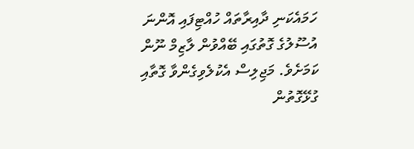ހަމައެކަނި ދާއިރާތައް ހުއްޓިފައި އޮންނަ އުސޫލުގެ ގޮތުގައި ބޭއްވުން ލާޒިމް ނޫން ކަމަށެވެ. މަޖިލިސް އެކުލެވިގެންވާ ގޮތާއި ގުޅޭގޮތުން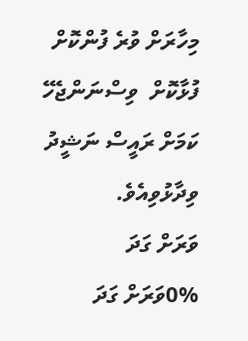މިހާރަށް ވުރެ ފުންކޮށް ފުޅާކޮށް  ވިސްނަންޖެހޭ ކަމަށް ރައީސް ނަޝީދު ވިދާޅުވިއެވެ.
ވަރަށް ގަދަ
0%ވަރަށް ގަދަ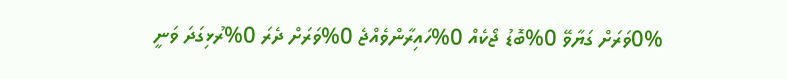0%ވަރަށް ގަޔާވޭ 0%ބޮޑު ޖޯކެއް 0%ހައިރާންވެއްޖެ 0%ވަރަށް ދެރަ 0%ރުޅިގަދަ ވަނީ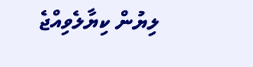ލިޔުން ކިޔާލެވިއްޖެ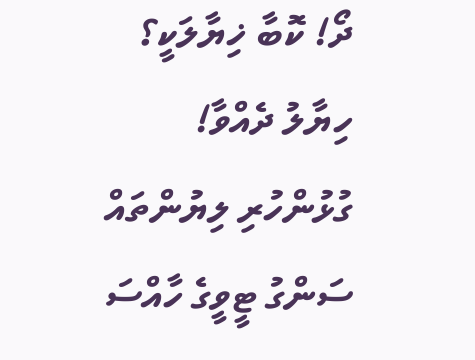ދޯ! ކޮބާ ޚިޔާލަކީ؟
ހިޔާލު ދެއްވާ!
ގުޅުންހުރި ލިޔުންތައް
ސަންގު ޓީވީގެ ހާއްސަ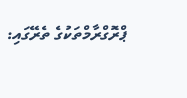ޕްރޮގްރާމްތަކުގެ ތެރޭގައި: